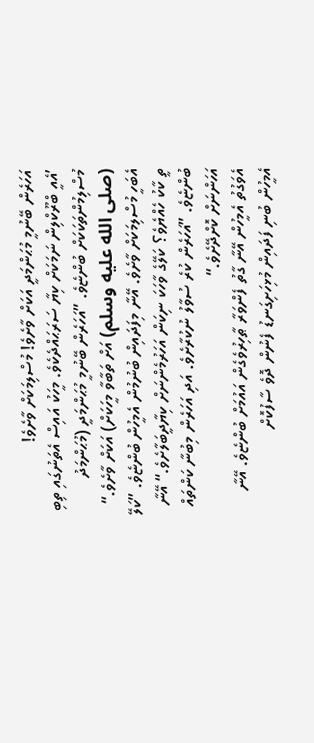އަހަރެން ބޭނުމީ މުޙަންމަދީ އަކަށް ވާށެވެ! މުސްލިމަކަށް ވާށެވެ!
’އެއީ ބްރޫކްލިން ނަމަކަށް ކިޔާ ސަރަޙައްދެކެވެ. މީހަކު އައިސް އެތަނުގައި ތިބި މުސްލިމުންތަކަކަށް ބުންޏެވެ. ”އަހަރެން ބޭނުމީ މުޙަންމަދީ (މުޙަންމަދު (صلى الله عليه وسلم) އަށް ތަބާވާ މީހަކަށް) އަކަށް ވާށެވެ.“ އެބަހީ މުސްލިމަކަށް ވާށެވެ. އޭނާ މިފަދައިން ބުނުމުން އެމީހުން ބުންޏެވެ. ”ކަލޭ ތީ ކާކު ހެއްޔެވެ؟ ކަލޭގެ ވާހަކަ ނިކަން އަހަރުމެންނަށް ކިޔާދީބަލާށެވެ.“ އޭނާ ބުންޏެވެ. ”އަހަރެން ކުރެ ސުވާލު ނުކުރާށެވެ. އަދި އަހަރެން މިބުނާ ކަންތައް އަހަންނަށް ކޮށްދޭށެވެ.“
އެވަގުތު އެމީހުން އޭނާ ގާތު ފެންވަރާ ޠާހިރުވެގެން އައުމަށް ބުންޏެވެ. އޭނާ އެމީހުން ބުނި ފަދައިން މުޅިހަށިގަނޑު ފެނުން ދޮވެ ސާފުކޮށް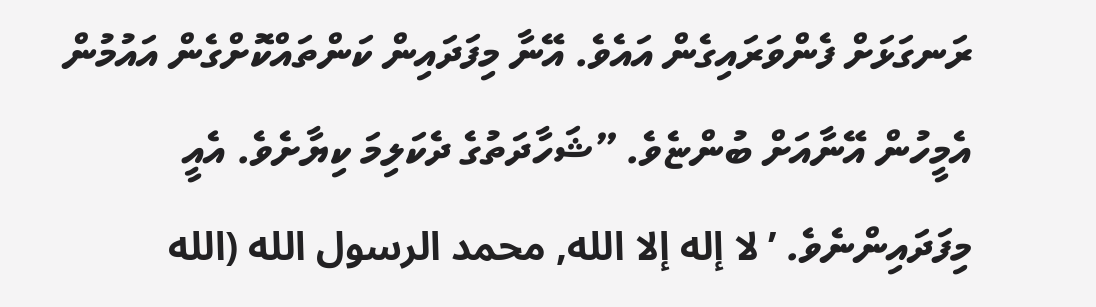ރަނގަޅަށް ފެންވަރައިގެން އައެވެ. އޭނާ މިފަދައިން ކަންތައްކޮށްގެން އައުމުން އެމީހުން އޭނާއަށް ބުންޏެވެ. ”ޝަހާދަތުގެ ދެކަލިމަ ކިޔާށެވެ. އެއީ މިފަދައިންނެވެ. ’لا إله إلا الله, محمد الرسول الله (الله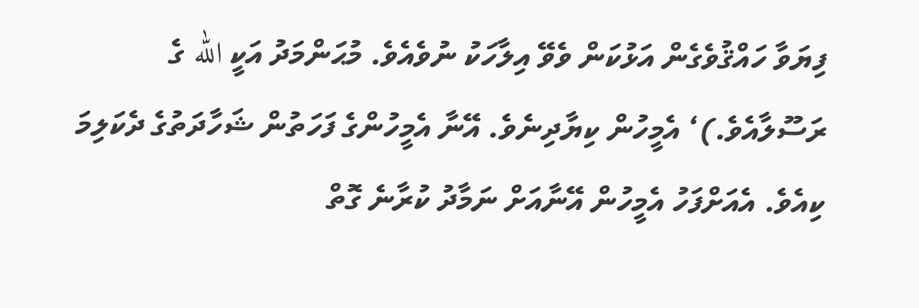ފިޔަވާ ހައްޤުވެގެން އަޅުކަން ވެވޭ އިލާހަކު ނުވެއެވެ. މުޙަންމަދު އަކީ الله ގެ ރަސޫލާއެވެ.)‘ އެމީހުން ކިޔާދިނެވެ. އޭނާ އެމީހުންގެ ފަހަތުން ޝަހާދަތުގެ ދެކަލިމަ ކިއެވެ. އެއަށްފަހު އެމީހުން އޭނާއަށް ނަމާދު ކުރާނެ ގޮތް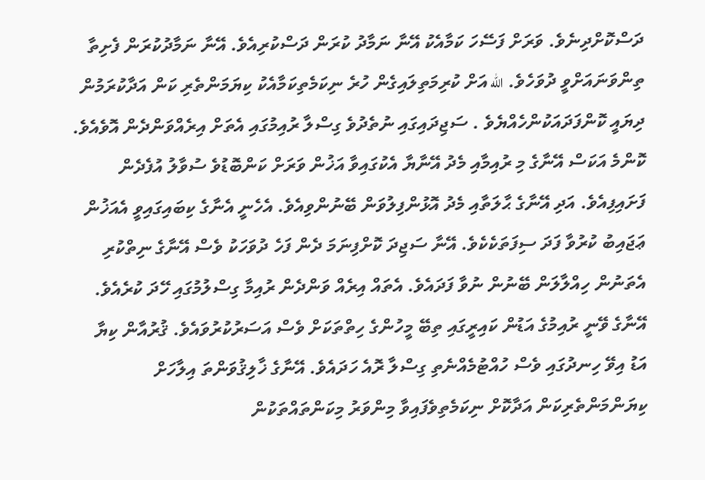ދަސްކޮށްދިނެވެ. ވަރަށް ފަސޭހަ ކަމާއެކު އޭނާ ނަމާދު ކުރަން ދަސްކުރިއެވެ. އޭނާ ނަމާދުކުރަން ފެށިތާ ތިންވަނައަށްވީ ދުވަހެވެ. الله އަށް ކުރިމަތިލައިގެން ހުރެ ނިކަމެތިކަމާއެކު ކިޔަމަންތެރި ކަން އަދާކުރަމުން ދިޔައީ ކޮންފަދައަކުންހެއްޔެވެ . ސަޖިދައިގައި ނުތެދުވެ ގިސްލާ ރުއިމުގައި އެތަށް އިރެއްވަންދެން އޮވެއެވެ. ކޮންމެ އަކަސް އޭނާގެ މި ރުއިމާއި މެދު އޭނާޔާ އެކުގައިވާ އަޚުން ވަރަށް ކަންބޮޑުވެ ސުވާލު އުފެދެން ފަށައިފިއެވެ. އަދި އޭނާގެ ޙާލަތާއި މެދު އޮޅުންފިލުވަން ބޭނުންވިއެވެ. އެހެނީ އެނާގެ ކިބައިގައިވީ އެއަޚުން ޢަޖައިބު ކުރުވާ ފަދަ ސިފަތަކެކެވެ. އޭނާ ސަޖިދަ ކޮށްފިނަމަ ދެން ފަހެ ދުވަހަކު ވެސް އޭނާގެ ނިތްކުރި އެތަނުން ހިއްލާލަން ބޭނުން ނުވާ ފަދައެވެ. އެތައް އިރެއް ވަންދެން ރުއިމާ ގިސްލުމުގައި ހޭދަ ކުރެއެވެ. އޭނާގެ ވޭނީ ރުއިމުގެ އަޑުން ކައިރީގައި ތިބޭ މީހުންގެ ހިތްތަކަށް ވެސް އަސަރުކުރުވައެވެ. ޤުރުއާން ކިޔާ އަޑު އިވޭ ހިނދުގައި ވެސް ހުއްޓުމެއްނެތި ގިސްލާ ރޮއެ ހަދައެވެ. އޭނާގެ ޚާލިޤުވަންތަ އިލާހަށް ކިޔަންމަންތެރިކަން އަދާކޮށް ނިކަމެތިވެފައިވާ މިންވަރު މިކަންތައްތަކުން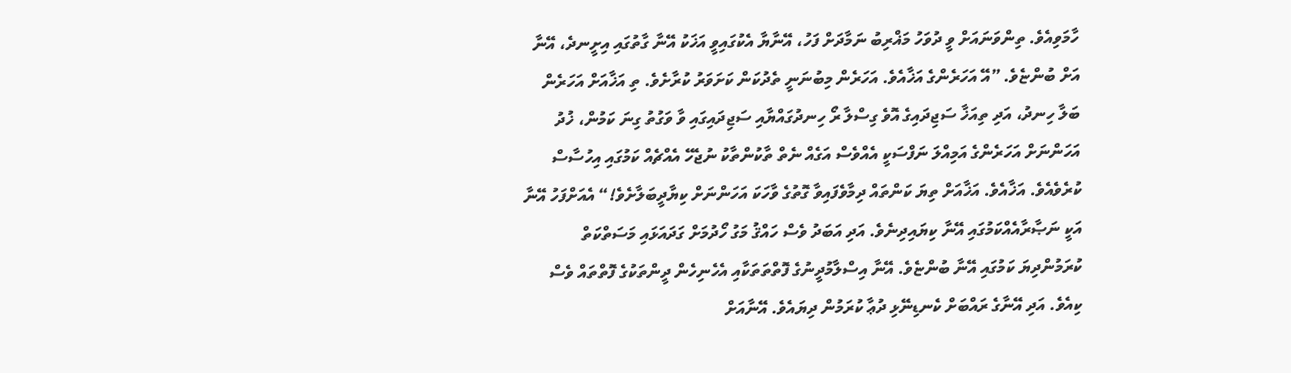ހާމަވިއެވެ. ތިންވަނައަށް ވީ ދުވަހު މަޣްރިބު ނަމާދަށް ފަހު، އޭނާޔާ އެކުގައިވީ އަޚަކު އޭނާ ގާތުގައި އިށީނދެ، އޭނާ އަށް ބުންޏެވެ. ”އޭ އަހަރެންގެ އަޚާއެވެ. އަހަރެން މިބުނަނީ ތެދުކަން ކަށަވަރު ކުރާށެވެ. ތި އަޚާއަށް އަހަރެން ބަލާ ހިނދު، އަދި ތިއަޚާ ސަޖިދައިގެ އޮވެ ގިސްލާ ރޯ ހިނދުގައްޔާއި ސަޖިދައިގައި ވާ ވަގުތު ގިނަ ކަމުން، ޚުދު އަހަންނަށް އަހަރެންގެ އަމިއްލަ ނަފްސަކީ އެއްވެސް އަގެއް ނެތް ތާކުންތާކު ނުޖެހޭ އެއްޗެއް ކަމުގައި އިހުސާސް ކުރެވެއެވެ. އަޚާއެވެ. އަޚާއަށް ތިޔަ ކަންތައް ދިމާވެފައިވާ ގޮތުގެ ވާހަކަ އަހަންނަށް ކިޔާދީބަލާށެވެ!“ އެއަށްފަހު އޭނާ އަކީ ނަޞާރާއެއްކަމުގައި އޭނާ ކިޔައިދިނެވެ. އަދި އަބަދު ވެސް ހައްޤު މަގު ހޯދުމަށް ގަދައަޅައި މަސަތްކަތް ކުރަމުންދިޔަ ކަމުގައި އޭނާ ބުންޏެވެ. އޭނާ އިސްލާމުދީނުގެ ފޮތްތަތަކާއި އެހެނިހެން ދީންތަކުގެ ފޮތްތައް ވެސް ކިއެވެ. އަދި އޭނާގެ ރައްބަށް ކެނޑިނޭޅި ދުޢާ ކުރަމުން ދިޔައެވެ. އޭނާއަށް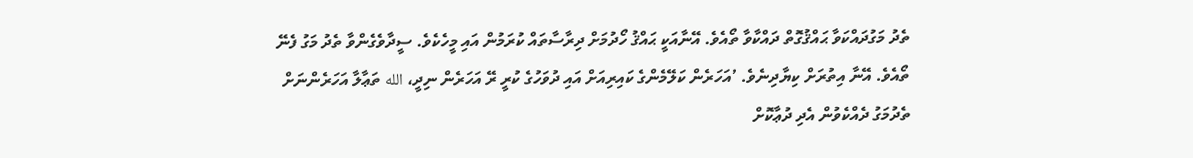ތެދު މަގުދައްކަވާ ޙައްޤުގޮތް ދައްކާވާ ތޯއެވެ. އޭނާއަކީ ޙައްޤު ހޯދުމަށް ދިރާސާތައް ކުރަމުން އައި މީހެކެވެ. ސީދާވެގެންވާ ތެދު މަގު ފެނޭ ތޯއެވެ. އޭނާ އިތުރަށް ކިޔާދިނެވެ. ’އަހަރެން ކަލޭމެންގެ ކައިރިއަށް އައި ދުވަހުގެ ކުރީ ރޭ އަހަރެން ނިދީ، الله ތަޢާލާ އަހަރެންނަށް ތެދުމަގު ދެއްކެވުން އެދި ދުޢާކޮށް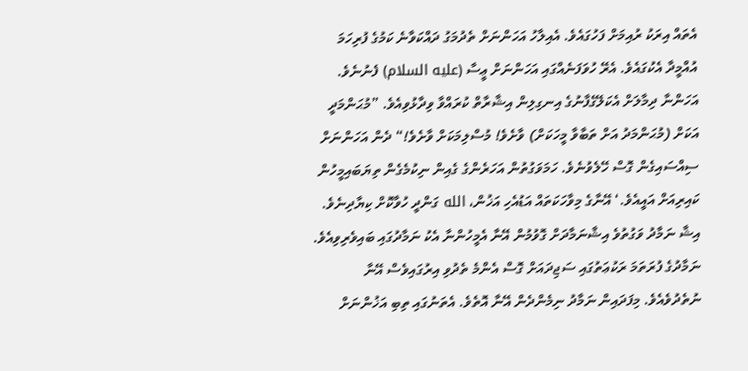އެތައް އިރަކު ރުއިމަށް ފަހުގައެވެ. އެއިލާހު އަހަންނަށް ތެދުމަގު ދައްކަވާނެ ކަމުގެ ފުރިހަމަ އުއްމީދާ އެކުގައެވެ. އެރޭ ހުވަފަނެއްގައި އަހަންނަށް ޢީސާ (عليه السلام) ފެނުނެވެ. އަހަންނާ ދިމާލަށް އެކަލޭގެފާނުގެ އިނގިލިން އިޝާރާތް ކުރައްވާ ވިދާޅުވިއެވެ. ”މުޙަންމަދީ އަކަށް (މުޙަންމަދު އަށް ތަބާވާ މީހަކަށް) ވާށެވެ! މުސްލިމަކަށް ވާށެވެ!“ ދެން އަހަންނަށް ސިއްސައިގެން ގޮސް ހޭލެވުނެވެ. ހަމަވަގުތުން އަހަރެންގެ ގެއިން ނިކުމެގެން ތިޔަބައިމީހުން ކައިރިއަށް އައީއެވެ.‘ އޭނާގެ މިވާހަކަތައް އަޑުއެހި އަޚުން، الله ގަންދީ ހުވާކޮށް ކިޔާދިނެވެ. އިޝާ ނަމާދު ވަގުތުވެ އިޝާނަމާދަށް ގޮވުމުން އޭނާ އެމީހުންނާ އެކު ނަމާދުގައި ބައިވެރިވިއެވެ. ނަމާދުގެ ފުރަތަމަ ރަކުޢަތުގައި ސަޖިދައަށް ގޮސް އެންމެ ތެދުވި އިރުގައިވެސް އޭނާ ނުތެދުވެއެވެ. މިފަދައިން ނަމާދު ނިމެންދެން އޭނާ އޮތެވެ. އެތަނުގައި ތިބި އަޚުންނަށް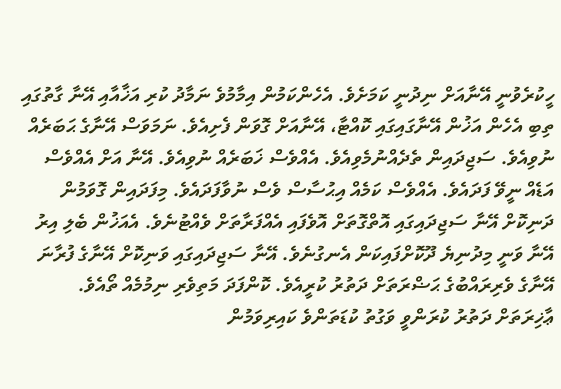ހީކުރެވުނީ އޭނާއަށް ނިދުނީ ކަމަށެވެ. އެހެންކަމުން އިމާމުވެ ނަމާދު ކުރި އަޚާއާއި އޭނާ ގާތުގައި ތިބި އެހެން އަޚުން އޭނާގައިގައި ކޮއްޓާ، އޭނާއަށް ގޮވަން ފެށިއެވެ. ނަމަވަސް އޭނާގެ ޙަބަރެއް ނުވިއެވެ. ސަޖިދައިން ތެދެއްނުމެވިއެވެ. އެއްވެސް ޚަބަރެއް ނުވިއެވެ. އޭނާ އަށް އެއްވެސް އަޑެއް ނީވޭ ފަދައެވެ. އެއްވެސް ކަމެއް އިޙުސާސް ވެސް ނުވާފަދައެވެ. މިފަދައިން ގޮވަމުން ދަނިކޮށް އޭނާ ސަޖިދައިގައި އޮތްގޮތަށް އޮވެފައި އެއްފަރާތަށް ވެއްޓުނެވެ. އެއަޚުން ބެލި އިރު އޭނާ ވަނީ މިދުނިޔެ ދޫކޮށްފައިކަން އެނގުނެވެ. އޭނާ ސަޖިދައިގައި ވަނިކޮށް އޭނާގެ ފުރާނަ އޭނާގެ ވެރިރައްބުގެ ޙަޟްރަތަށް ދަތުރު ކުރީއެވެ. ކޮންފަދަ މަތިވެރި ނިމުމެއް ތޯއެވެ. ޢާޚިރަތަށް ދަތުރު ކުރަންވީ ވަގުތު ކުޑަތަންވެ ކައިރިވަމުން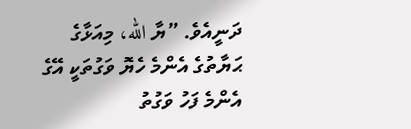ދަނީއެވެ. ”ޔާ الله، މިއަޅާގެ ޙަޔާތުގެ އެންމެ ހެޔޮ ވަގުތަކީ އޭގެ އެންމެ ފަހު ވަގުތު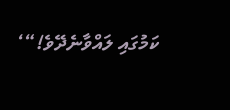ކަމުގައި ލައްވާނެދޭވެ!“‘